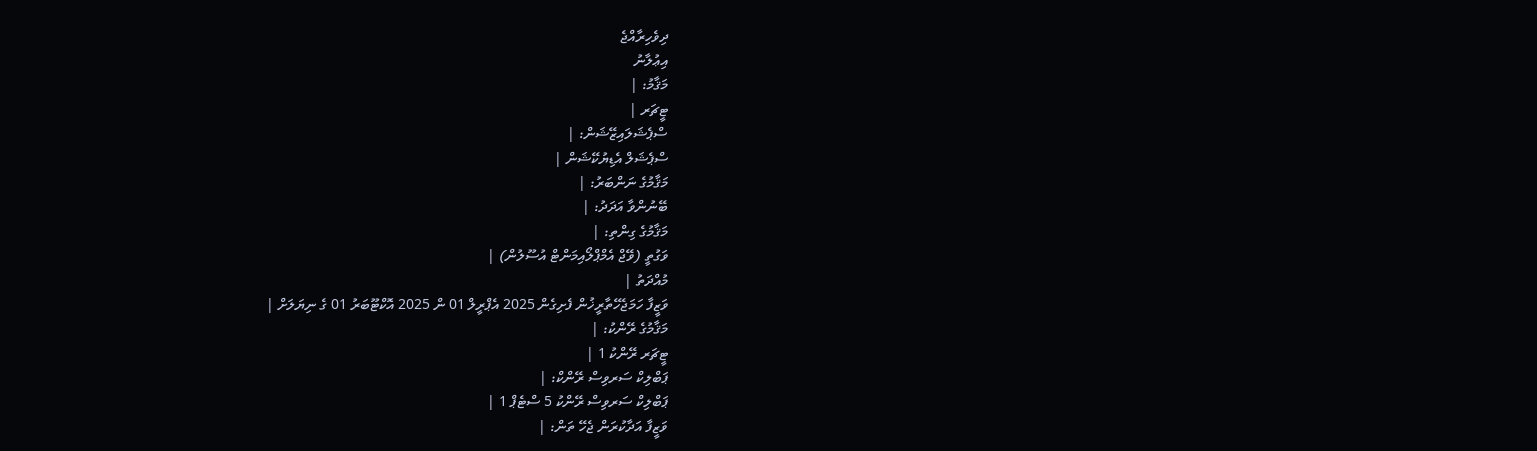ދިވެހިރާއްޖެ
އިޢުލާނު
މަޤާމު: |
ޓީޗަރ |
ސްޕެޝަލައިޒޭޝަން: |
ސްޕެޝަލް އެޑިޔުކޭޝަން |
މަޤާމުގެ ނަންބަރު: |
ބޭނުންވާ އަދަދު: |
މަޤާމުގެ ގިންތި: |
ވަގުތީ (ވޭޖް އެމްޕްލޯއިމަންޓް އުސޫލުން) |
މުއްދަތު |
ވަޒީފާ ހަމަޖެހޭތާރީޚުން ފެށިގެން 2025 އެޕްރީލް 01 ން 2025 އޮކްޓޫބަރު 01 ގެ ނިޔަލަށް |
މަޤާމުގެ ރޭންކު: |
ޓީޗަރ ރޭންކު 1 |
ޕަބްލިކް ސަރވިސް ރޭންކް: |
ޕަބްލިކް ސަރވިސް ރޭންކު 5 ސްޓެޕް 1 |
ވަޒީފާ އަދާކުރަން ޖެހޭ ތަން: |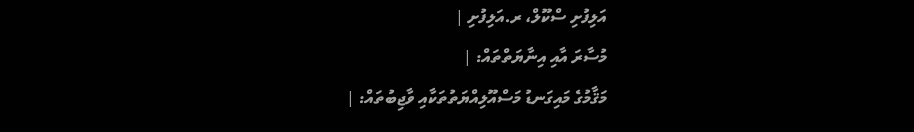އަލިފުށި ސްކޫލް، ރ.އަލިފުށި |
މުސާރަ އާއި އިނާޔަތްތައް: |
މަޤާމުގެ މައިގަނޑު މަސްއޫލިއްޔަތުތަކާއި ވާޖިބުތައް: |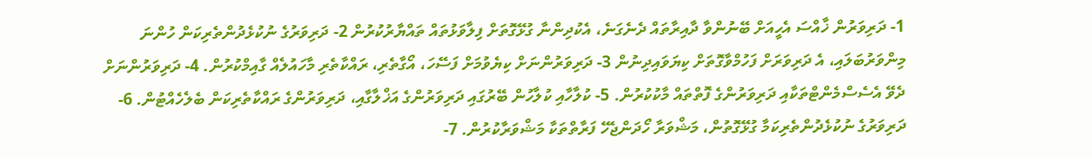1- ދަރިވަރުން ޚާއްސަ އެހީއަށް ބޭނުންވާ ދާއިރާތައް ދެނެގަނެ، އެކުދިންނާ ގުޅޭގޮތަށް ފިލާވަޅުތައް ތައްޔާރުކުރުން 2- ދަރިވަރުގެ ނުކުޅެދުންތެރިކަން ހުންނަ މިންވަރުބަލައި، އެ ދަރިވަރަށް ފަހުމްވާގޮތަށް ކިޔަވައިދިނުން 3- ދަރިވަރުންނަށް ކިޔެވުމަށް ފަސޭހަ، އޯގާތެރި، ރައްކާތެރި މާހައުލެއް ގާއިމްކުރުން. 4- ދަރިވަރުންނަށް ދެވޭ އެސެސްމެންޓްތަކާއި ދަރިވަރުންގެ ފޮތްތައް މާކުކުރުން. 5- ކުލާހާއި ކުލާހުން ބޭރުގައި ދަރިވަރުންގެ އަޚްލާގާއި، ދަރިވަރުންގެ ރައްކާތެރިކަން ބެލެހެއްޓުން. 6- ދަރިވަރުގެ ނުކުޅެދުންތެރިކަމާ ގުޅޭގޮތުން، މަޝްވަރާ ހޯދަންޖެހޭ ފަރާތްތަކާ މަޝްވަރާކުރުން. 7-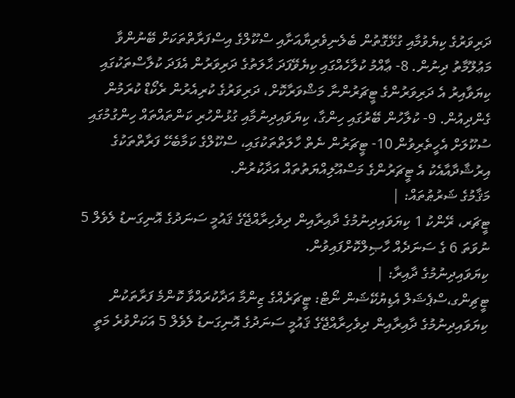ދަރިވަރުގެ ކިޔެވުމާއި ގުޅޭގޮތުން ބެލެނިވެރިޔާއަށާއި ސްކޫލްގެ އިސްފަރާތްތަކަށް ބޭނުންވާ މަޢުލޫމާތު ދިނުން. 8- ޢާއްމު ކުލާހެއްގައި ކިޔެވޭފަދަ ޙާލަތުގެ ދަރިވަރުން އެފަދަ ކުލާސްތަކުގައި ކިޔަވާއިރު އެ ދަރިވަރުންގެ ޓީޗަރުންނާ މަޝްވަރާކޮށް، ދަރިވަރުގެ ކުރިއެރުން ރެކޯޑް ކުރަމުން ގެންދިއުން. 9- ކުލާހުން ބޭރުގައި ހިންގާ، ކިޔަވައިދިނުމާއި ގުޅުންހުރި ކަންތައްތައް ހިންގުމުގައި ސުކޫލަށް އެހީތެރިވުން 10- ޓީޗަރުން ނެތް ހާލަތްތަކުގައި، ސްކޫލްގެ ކަމާބެހޭ ފަރާތްތަކުގެ އިރުޝާދާއާއެކު އެ ޓީޗަރުންގެ މަސްއޫލިއްޔަތުތައް އަދާކުރުން.
މަޤާމުގެ ޝަރުޠުތައް: |
ޓީޗަރ، ރޭންކު 1 ކިޔަވައިދިނުމުގެ ދާއިރާއިން ދިވެހިރާއްޖޭގެ ޤައުމީ ސަނަދުގެ އޮނިގަނޑު ލެވެލް 5 ނުވަތަ 6 ގެ ސަނަދެއް ހާޞިލްކޮށްފައިވުން.
ކިޔަވައިދިނުމުގެ ދާއިރާ: |
ޓީޗިންގ،ސްޕެޝަލް އެޑިޔުކޭޝަން ނޯޓް: ޓީޗަރެއްގެ ޒިންމާ އަދާކުރައްވާ ކޮންމެ ފަރާތަކުން ކިޔަވައިދިނުމުގެ ދާއިރާއިން ދިވެހިރާއްޖޭގެ ޤައުމީ ސަނަދުގެ އޮނިގަނޑު ލެވެލް 5 އަކަށްވުރެ މަތީ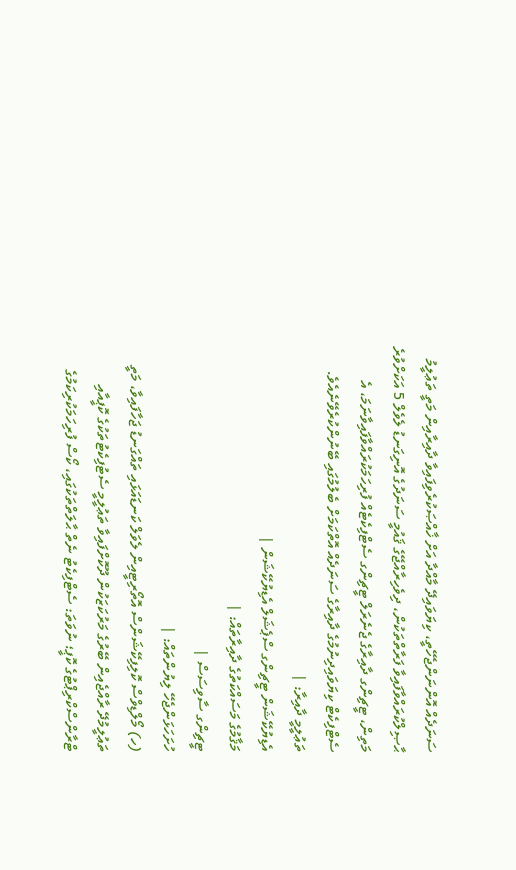ސަނަދެއް އޮންނަންޖެހޭތީ، ކިޔަވައިދޭ މާއްދާ އަށް ޚާއްޞަކުރެވިފައިވާ ދާއިރާއިން މަތީ ތަޢުލީމު ޙާޞިލްކުރައްވާފައިވާ ފަރާތްތަކުން، ދިވެހިރާއްޖޭގެ ޤައުމީ ސަނަދުގެ އޮނިގަނޑު ލެވެލް 5 އަކަށްވުރެ މަތިން، ޓީޗިންގ ދާއިރާގެ ޖެނެރަލް ޓީޗިންގ ސެޓްފިކެޓެއް ފުރިހަމަކުރައްވާފައިވާނަމަ، އެ ސެޓްފިކެޓް ކިޔަވައިދިނުމުގެ ދާއިރާގެ ސަނަދެއް އޮތްކަމަށް ބެލުމުގައި ބޭނުންކުރެވޭނެއެވެ.
ތަޢުލީމީ ދާއިރާ: |
އެޑިޔުކޭޝަން ޓީޗިންގ ސްޕެޝަލް އެޑިޔުކޭޝަން |
މަޤާމުގެ މަސައްކަތުގެ ދާއިރާތައް: |
ޓީޗިންގ ސާވިސަސް |
ހުށަހަޅަންޖެހޭ ލިޔުންތައް: |
(ހ) މޯލްޑިވްސް ކޮލިފިކޭޝަންސް އޮތޯރިޓީއިން ލެވަލް ކަނޑައަޅައި ތައްގަނޑު ޖަހާފައިވާ، މަތީ ތަޢުލީމުދޭ ރާއްޖެއިން ބޭރުގެ މަރުކަޒަކުން ދޫކޮށްފައިވާ ތަޢުލީމީ ސެޓުފިކެޓުތަކުގެ ކޮޕީއާއި ޓްރާންސްކްރިޕްޓުގެ ކޮޕީ؛ ނުވަތަ: ސެޓްފިކެޓު ނެތް ޙާލަތްތަކުގައި، ކޯސް ފުރިހަމަކުރިކަމުގެ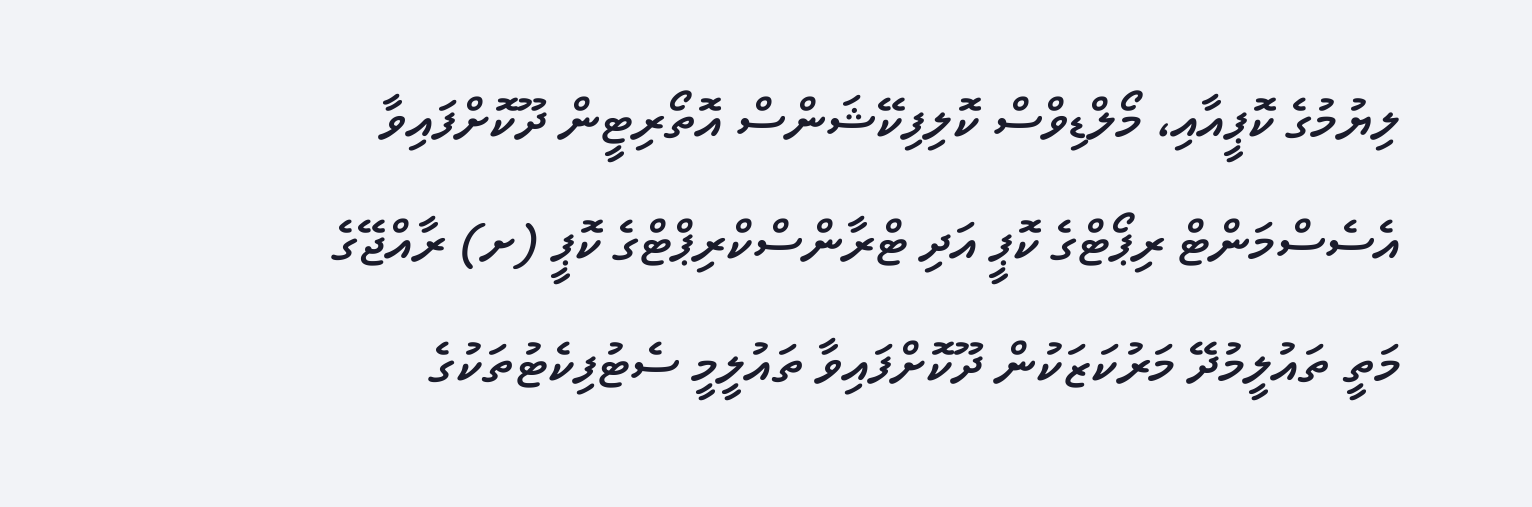ލިޔުމުގެ ކޮޕީއާއި، މޯލްޑިވްސް ކޮލިފިކޭޝަންސް އޮތޯރިޓީން ދޫކޮށްފައިވާ އެސެސްމަންޓް ރިޕޯޓްގެ ކޮޕީ އަދި ޓްރާންސްކްރިޕްޓްގެ ކޮޕީ (ށ) ރާއްޖޭގެ މަތީ ތައުލީމުދޭ މަރުކަޒަކުން ދޫކޮށްފައިވާ ތައުލީމީ ސެޓުފިކެޓުތަކުގެ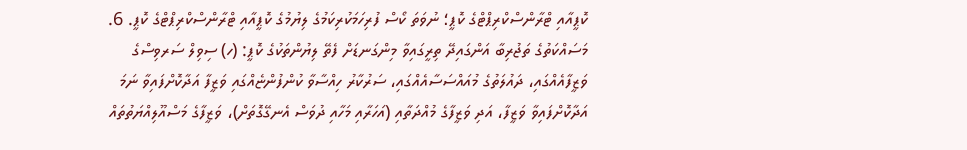ކޮޕީއާއި ޓްރާންސްކްރިޕްޓްގެ ކޮޕީ؛ ނުވަތަ ކޯސް ފުރިހަމަކުރިކަމުގެ ލިޔުމުގެ ކޮޕީއާއި ޓްރާންސްކްރިޕްޓްގެ ކޮޕީ. 6. މަސައްކަތުގެ ތަޖުރިބާ އަންގައިދޭ ތިރީގައިވާ މިންގަނޑަށް ފެތޭ ލިޔުންތަކުގެ ކޮޕީ: (ހ) ސިވިލް ސަރވިސްގެ ވަޒީފާއެއްގައި، ދައުލަތުގެ މުއައްސަސާއެއްގައި، ސަރުކާރު ހިއްސާވާ ކުންފުންޏެއްގައި ވަޒީފާ އަދާކޮށްފައިވާ ނަމަ އަދާކޮށްފައިވާ ވަޒީފާ، އަދި ވަޒީފާގެ މުއްދަތާއި (އަހަރާއި މަހާއި ދުވަސް އެނގޭގޮތަށް)، ވަޒީފާގެ މަސްއޫލިއްޔަތުތައް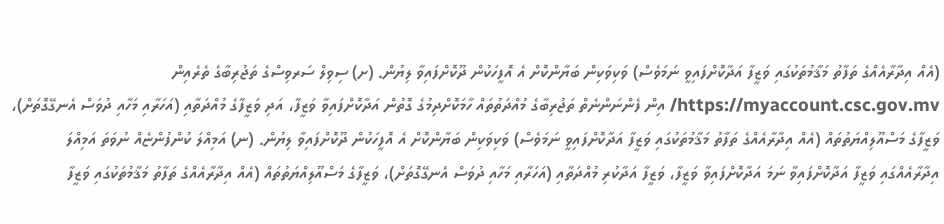(އެއް އިދާރާއެއްގެ ތަފާތު މަޤާމުތަކުގައި ވަޒީފާ އަދާކޮށްފައިވީ ނަމަވެސް) ވަކިވަކިން ބަޔާންކޮށް އެ އޮފީހަކުން ދޫކޮށްފައިވާ ލިޔުން. (ށ) ސިވިލް ސަރވިސްގެ ތަޖުރިބާގެ ތެރެއިން https://myaccount.csc.gov.mv/ އިން ފެންނަންނެތް ތަޖުރިބާގެ މުއްދަތުތައް ހާމަކޮށްދިމުގެ ގޮތުން އަދާކޮށްފައިވާ ވަޒީފާ، އަދި ވަޒީފާގެ މުއްދަތާއި (އަހަރާއި މަހާއި ދުވަސް އެނގޭގޮތަށް)، ވަޒީފާގެ މަސްއޫލިއްޔަތުތައް (އެއް އިދާރާއެއްގެ ތަފާތު މަޤާމުތަކުގައި ވަޒީފާ އަދާކޮށްފައިވީ ނަމަވެސް) ވަކިވަކިން ބަޔާންކޮށް އެ އޮފީހަކުން ދޫކޮށްފައިވާ ލިޔުން. (ނ) އަމިއްލަ ކުންފުންޏެއް ނުވަތަ އަމިއްލަ އިދާރާއެއްގައި ވަޒީފާ އަދާކޮށްފައިވާ ނަމަ އަދާކޮށްފައިވާ ވަޒީފާ، ވަޒީފާ އަދާކުރި މުއްދަތާއި (އަހަރާއި މަހާއި ދުވަސް އެނގޭގޮތަށް)، ވަޒީފާގެ މަސްއޫލިއްޔަތުތައް (އެއް އިދާރާއެއްގެ ތަފާތު މަޤާމުތަކުގައި ވަޒީފާ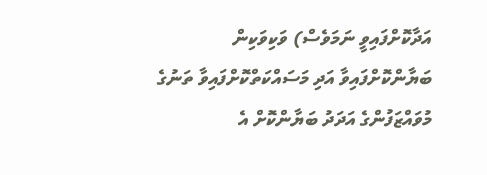އަދާކޮށްފައިވީ ނަމަވެސް) ވަކިވަކިން ބަޔާންކޮށްފައިވާ އަދި މަސައްކަތްކޮށްފައިވާ ތަނުގެ މުވައްޒަފުންގެ އަދަދު ބަޔާންކޮށް އެ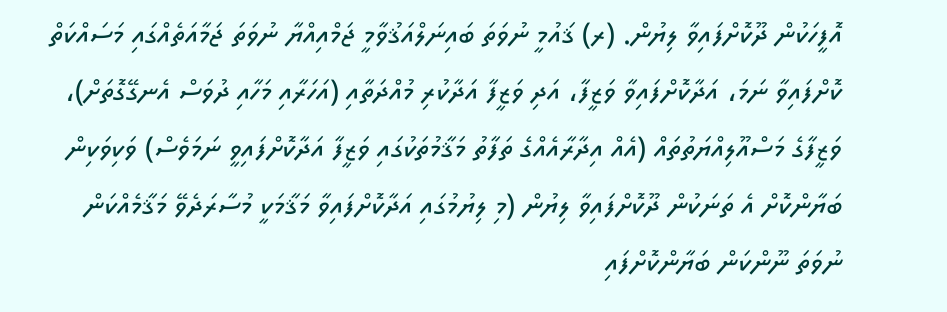އޮފީހަކުން ދޫކޮށްފައިވާ ލިޔުން. (ރ) ޤައުމީ ނުވަތަ ބައިނަލްއަޤުވާމީ ޖަމްއިއްޔާ ނުވަތަ ޖަމާއަތެއްގައި މަސައްކަތް ކޮށްފައިވާ ނަމަ، އަދާކޮށްފައިވާ ވަޒީފާ، އަދި ވަޒީފާ އަދާކުރި މުއްދަތާއި (އަހަރާއި މަހާއި ދުވަސް އެނގޭގޮތަށް)، ވަޒީފާގެ މަސްއޫލިއްޔަތުތައް (އެއް އިދާރާއެއްގެ ތަފާތު މަޤާމުތަކުގައި ވަޒީފާ އަދާކޮށްފައިވީ ނަމަވެސް) ވަކިވަކިން ބަޔާންކޮށް އެ ތަނަކުން ދޫކޮށްފައިވާ ލިޔުން (މި ލިޔުމުގައި އަދާކޮށްފައިވާ މަޤާމަކީ މުސާރަދެވޭ މަޤާމެއްކަން ނުވަތަ ނޫންކަން ބަޔާންކޮށްފައި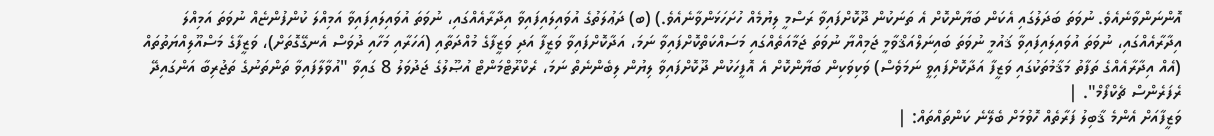އޮންނަންވާނެއެވެ. ނުވަތަ ބަދަލުގައި އެކަން ބަޔާންކޮށް އެ ތަނަކުން ދޫކޮށްފައިވާ ރަސްމީ ލިޔުމެއް ހުށަހަޅަންވާނެއެވެ.) (ބ) ދަޢުލަތުގެ އުވައިލައިފައިވާ އިދާރާއެއްގައި، ނުވަތަ އުވައިލައިފައިވާ އަމިއްލަ ކުންފުންޏެއް ނުވަތަ އަމިއްލަ އިދާރާއެއްގައި، ނުވަތަ އުވައިލައިފައިވާ ޤައުމީ ނުވަތަ ބައިނަލްއަޤްވާމީ ޖަމިއްޔާ ނުވަތަ ޖަމާއަތެއްގައި މަސައްކަތްކޮށްފައިވާ ނަމަ، އަދާކޮށްފައިވާ ވަޒީފާ އަދި ވަޒީފާގެ މުއްދަތާއި (އަހަރާއި މަހާއި ދުވަސް އެނގޭގޮތަށް)، ވަޒީފާގެ މަސްއޫލިއްޔަތުތައް (އެއް އިދާރާއެއްގެ ތަފާތު މަޤާމުތަކުގައި ވަޒީފާ އަދާކޮށްފައިވީ ނަމަވެސް) ވަކިވަކިން ބަޔާންކޮށް އެ އޮފީހަކުން ދޫކޮށްފައިވާ ލިޔުން ލިބެންނެތް ނަމަ، ރެކްރޫޓްމަންޓް އުޞޫލުގެ ޖަދުވަލު 8 ގައިވާ "އުވާލާފައިވާ ތަންތަނުގެ ތަޖުރިބާ އަންގައިދޭ ރެފަރެންސް ޗެކްފޯމް". |
ވަޒީފާއަށް އެންމެ ޤާބިލު ފަރާތެއް ހޮވުމަށް ބެލޭނެ ކަންތައްތައް: |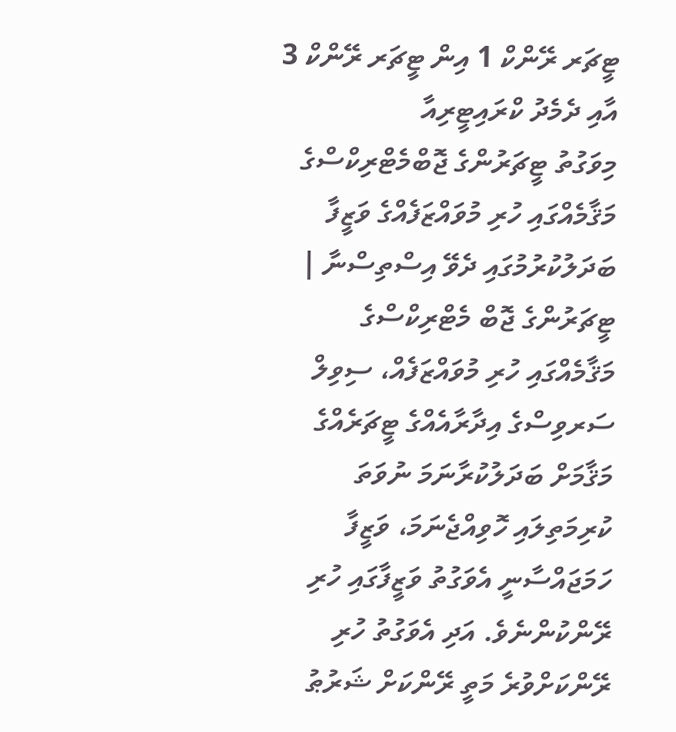ޓީޗަރ ރޭންކް 1 އިން ޓީޗަރ ރޭންކް 3 އާއި ދެމެދު ކްރައިޓީރިއާ
މިވަގުތު ޓީޗަރުންގެ ޖޮބްމެޓްރިކްސްގެ މަޤާމެއްގައި ހުރި މުވައްޒަފެއްގެ ވަޒީފާ ބަދަލުކުރުމުގައި ދެވޭ އިސްތިސްނާ |
ޓީޗަރުންގެ ޖޮބް މެޓްރިކްސްގެ މަޤާމެއްގައި ހުރި މުވައްޒަފެއް، ސިވިލް ސަރވިސްގެ އިދާރާއެއްގެ ޓީޗަރެއްގެ މަޤާމަށް ބަދަލުކުރާނަމަ ނުވަތަ ކުރިމަތިލައި ހޮވިއްޖެނަމަ، ވަޒީފާ ހަމަޖައްސާނީ އެވަގުތު ވަޒީފާގައި ހުރި ރޭންކުންނެވެ. އަދި އެވަގުތު ހުރި ރޭންކަށްވުރެ މަތީ ރޭންކަށް ޝަރުޠު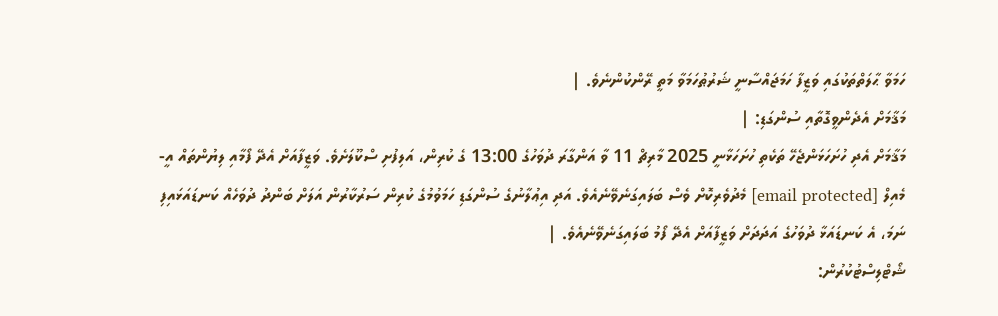ހަމަވާ ޙާލަތްތަކުގައި ވަޒީފާ ހަމަޖައްސާނީ ޝަރުޠުހަމަވާ މަތީ ރޭންކުންނެވެ. |
މަޤާމަށް އެދެންވީގޮތާއި ސުންގަޑި: |
މަޤާމަށް އެދި ހުށަހަޅަންޖެހޭ ތަކެތި ހުށަހަޅާނީ 2025 މާރިޗް 11 ވާ އަންގާރަ ދުވަހުގެ 13:00 ގެ ކުރިން، އަލިފުށި ސްކޫލަށެވެ. ވަޒީފާއަށް އެދޭ ފޯމާއި ލިޔުންތައް އީ-މެއިލް [email protected] މެދުވެރިކޮށް ވެސް ބަލައިގަނެވޭނެއެވެ. އަދި އިޢުލާނުގެ ސުންގަޑި ހަމަވުމުގެ ކުރިން ސަރުކާރުން އަލަށް ބަންދު ދުވަހެއް ކަނޑައަޅައިފި ނަމަ، އެ ކަނޑައަޅާ ދުވަހުގެ އަދަދަށް ވަޒީފާއަށް އެދޭ ފޯމު ބަލައިގަނެވޭނެއެވެ. |
ޝޯޓްލިސްޓުކުރުން: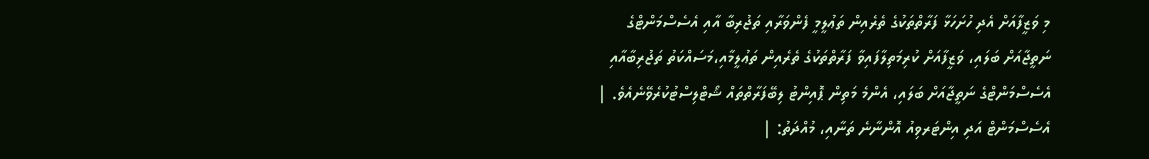މި ވަޒީފާއަށް އެދި ހުށަހަޅާ ފަރާތްތަކުގެ ތެރެއިން ތަޢުލީމީ ފެންވަރާއި ތަޖުރިބާ އާއި އެސެސްމަންޓްގެ ނަތީޖާއަށް ބަލައި، ވަޒީފާއަށް ކުރިމަތިލާފައިވާ ފަރާތްތަކުގެ ތެރެއިން ތަޢުލީމާއި،މަސައްކަތު ތަޖުރިބާއާއި އެސެސްމަންޓްގެ ނަތީޖާއަށް ބަލައި، އެންމެ މަތިން ޕޮއިންޓު ލިބޭފަރާތްތައް ޝޯޓްލިސްޓުކުރެވޭނެއެވެ. |
އެސެސްމަންޓް އަދި އިންޓަރވިއު އޮންނާނެ ތަނާއި، މުއްދަތު: |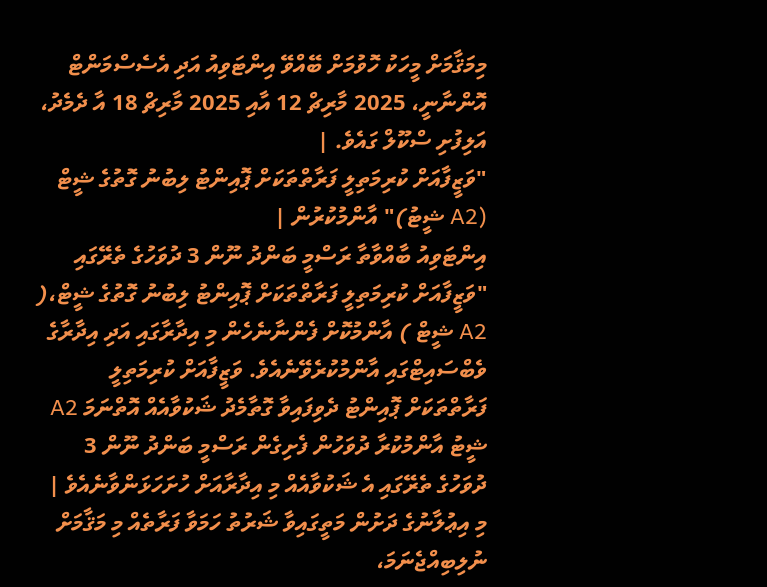މިމަޤާމަށް މީހަކު ހޮވުމަށް ބޭއްވޭ އިންޓަވިއު އަދި އެސެސްމަންޓް އޮންނާނީ، 2025 މާރިޗް 12 އާއި 2025 މާރިޗް 18 އާ ދެމެދު، އަލިފުށި ސްކޫލް ގައެވެ. |
"ވަޒީފާއަށް ކުރިމަތިލީ ފަރާތްތަކަށް ޕޮއިންޓު ލިބުނު ގޮތުގެ ޝީޓް (A2 ޝީޓު)" އާންމުކުރުން |
އިންޓަވިއު ބާއްވާތާ ރަސްމީ ބަންދު ނޫން 3 ދުވަހުގެ ތެރޭގައި "ވަޒީފާއަށް ކުރިމަތިލީ ފަރާތްތަކަށް ޕޮއިންޓު ލިބުނު ގޮތުގެ ޝީޓް،( A2 ޝީޓް ) އާންމުކޮށް ފެންނާނެހެން މި އިދާރާގައި އަދި އިދާރާގެ ވެބްސައިޓްގައި އާންމުކުރެވޭނެއެވެ. ވަޒީފާއަށް ކުރިމަތިލީ ފަރާތްތަކަށް ޕޮއިންޓު ދެވިފައިވާ ގޮތާމެދު ޝަކުވާއެއް އޮތްނަމަ A2 ޝީޓު އާންމުކުރާ ދުވަހުން ފެށިގެން ރަސްމީ ބަންދު ނޫން 3 ދުވަހުގެ ތެރޭގައި އެ ޝަކުވާއެއް މި އިދާރާއަށް ހުށަހަޅަންވާނެއެވެ |
މި އިޢުލާނުގެ ދަށުން މަތީގައިވާ ޝަރުތު ހަމަވާ ފަރާތެއް މި މަޤާމަށް ނުލިބިއްޖެނަމަ،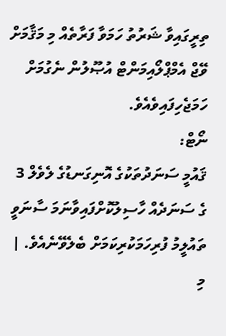ތިރީގައިވާ ޝަރުތު ހަމަވާ ފަރާތެއް މި މަޤާމަށް ވޭޖް އެމްޕްލޯއިމަންޓް އުޞޫލުން ނެގުމަށް ހަމަޖެހިފައިވެއެވެ.
ނޯޓް:
ޤައުމީ ސަނަދުތަކުގެ އޮނިގަނޑުގެ ލެވެލް 3 ގެ ސަނަދެއް ހާސިލުކޮށްފައިވާނަމަ ސާނަވީ ތައުލީމު ފުރިހަމަކުރިކަމަށް ބެލެވޭނެއެވެ. |
މި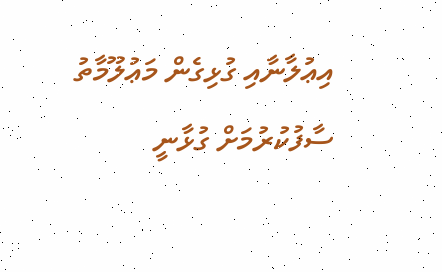އިޢުލާނާއި ގުޅިގެން މަޢުލޫމާތު ސާފުކުރުމަށް ގުޅާނީ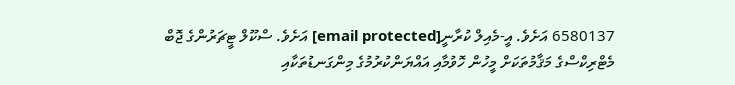6580137 އަށެވެ. އީ-މެއިލް ކުރާނީ[email protected] އަށެވެ. ސްކޫލް ޓީޗަރުންގެ ޖޮބް މެޓްރިކްސްގެ މަޤާމުތަކަށް މީހުން ހޮވުމާއި އައްޔަންކުރުމުގެ މިންގަނޑުތަކާއި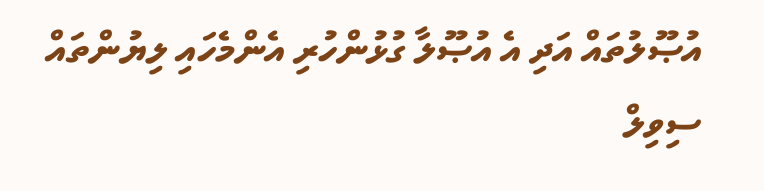އުޞޫލުތައް އަދި އެ އުޞޫލާ ގުޅުންހުރި އެންމެހައި ލިޔުންތައް ސިވިލް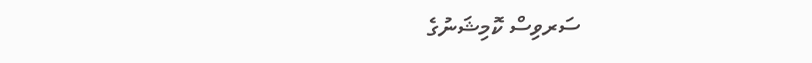ސަރވިސް ކޮމިޝަނުގެ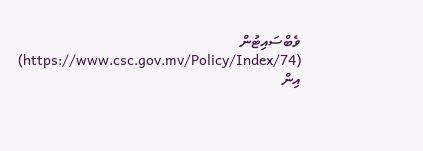ވެބްސައިޓުން (https://www.csc.gov.mv/Policy/Index/74) އިން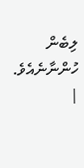ލިބެން ހުންނާނެއެވެ. |